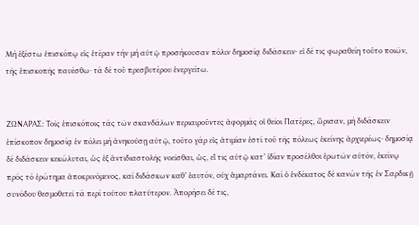Μή ἐξέστω ἐπισκόπῳ εἰς ἑτέραν τήν μή αὐτῷ προσήκουσαν πόλιν δημοσίᾳ διδάσκειν· εἰ δέ τις φωραθείη τοῦτο ποιῶν, τῆς ἐπισκοπῆς παυέσθω· τά δέ τοῦ πρεσβυτέρου ἐνεργείτω.


ΖΩΝΑΡΑΣ: Τοῖς ἐπισκόποις τάς τῶν σκανδάλων περιαιροῦντες ἀφορμάς οἱ θεῖοι Πατέρες, ὥρισαν, μή διδάσκειν ἐπίσκοπον δημοσίᾳ ἐν πόλει μή ἀνηκούσῃ αὐτῷ, τοῦτο γάρ εἰς ἀτιμίαν ἐστί τοῦ τῆς πόλεως ἐκείνης ἀρχιερέως· δημοσίᾳ δέ διδάσκειν κεκώλυται, ὡς ἐξ ἀντιδιαστολῆς νοεῖσθαι, ὡς, εἴ τις αὐτῷ κατ’ ἰδίαν προσέλθοι ἐρωτῶν αὐτόν, ἐκείνῳ πρός τό ἐρώτημα ἀποκρινόμενος, καί διδάσκων καθ’ ἑαυτόν, οὐχ ἁμαρτάνει. Καί ὁ ἑνδέκατος δέ κανών τῆς ἐν Σαρδικῇ συνόδου θεσμοθετεῖ τά περί τούτου πλατύτερον. Ἀπορήσει δέ τις,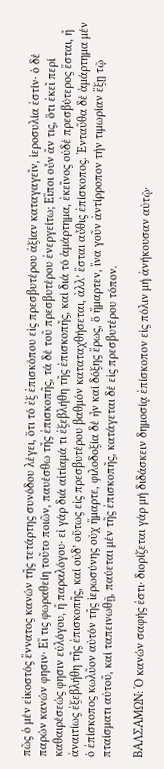πῶς ὁ μέν εἰκοστός ἔννατος κανών τῆς τετάρτης συνόδου λέγει, ὅτι τό ἐξ ἐπισκόπου εἰς πρεσβυτέρου ἀξίαν καταγαγεῖν, ἱεροσυλία ἐστίν· ὁ δέ παρών κανών φησιν· Εἴ τις φωραθείη τοῦτο ποιῶν, παυέσθω τῆς ἐπισκοπῆς, τά δέ τοῦ πρεσβυτέρου ἐνεργείτω; Εἴποι οὖν ἄν τις, ὅτι ἐκεῖ περί καθαιρέσεώς φησιν εὐλόγου, ἤ παραλόγου· εἰ γάρ διά αἰτίαμά τι ἐξεβλήθη τῆς ἐπισκοπῆς, καί διά τό ἁμάρτημα, ἐκεῖνος οὐδέ πρεσβύτερος ἔσται, ἤ ἀναιτίως ἐξεβλήθη τῆς ἐπισκοπῆς, καί οὐδ’ οὕτως εἰς πρεσβυτέρου βαθμόν καταταχθήσεται, ἀλλ’ ἔσται αὖθις ἐπίσκοπος. Ἐνταῦθα δέ ἁμάρτημα μέν ὁ ἐπίσκοπος κωλῦον αὐτόν τῆς ἱερωσύνης οὐχ ἥμαρτε, φιλοδοξία δέ ἦν καί δόξης ἔρως, ὅ ἥμαρτεν, ἵνα γοῦν ἀντίρροπον τήν τιμωρίαν ἕξῃ τῷ πταίσματι αὐτοῦ, καί ταπεινωθῇ, παύεται μέν τῆς ἐπισκοπῆς, κατάγεται δέ εἰς πρεσβυτέρου τόπον.

ΒΑΛΣΑΜΩΝ: Ὁ κανών σαφής ἐστι· διορίζεται γάρ μή διδάσκειν δημοσίᾳ ἐπίσκοπον εἰς πόλιν μή ἀνήκουσαν αὐτῷ·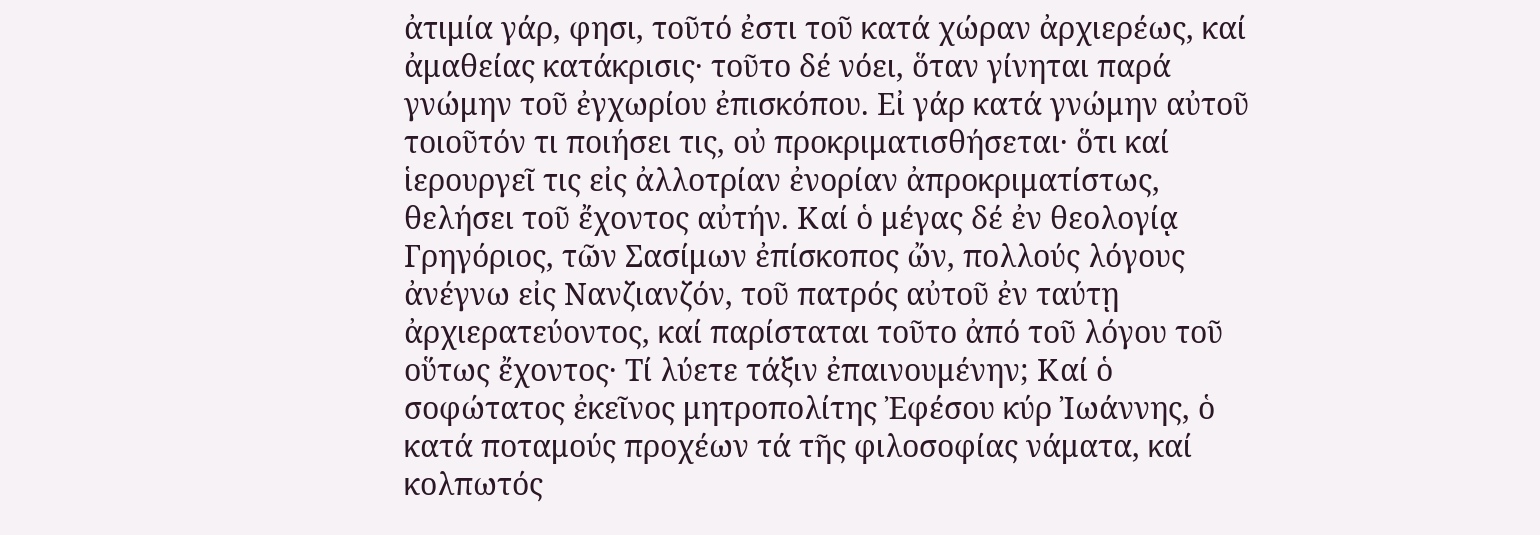ἀτιμία γάρ, φησι, τοῦτό ἐστι τοῦ κατά χώραν ἀρχιερέως, καί ἀμαθείας κατάκρισις· τοῦτο δέ νόει, ὅταν γίνηται παρά γνώμην τοῦ ἐγχωρίου ἐπισκόπου. Εἰ γάρ κατά γνώμην αὐτοῦ τοιοῦτόν τι ποιήσει τις, οὐ προκριματισθήσεται· ὅτι καί ἱερουργεῖ τις εἰς ἀλλοτρίαν ἐνορίαν ἀπροκριματίστως, θελήσει τοῦ ἔχοντος αὐτήν. Καί ὁ μέγας δέ ἐν θεολογίᾳ Γρηγόριος, τῶν Σασίμων ἐπίσκοπος ὤν, πολλούς λόγους ἀνέγνω εἰς Νανζιανζόν, τοῦ πατρός αὐτοῦ ἐν ταύτῃ ἀρχιερατεύοντος, καί παρίσταται τοῦτο ἀπό τοῦ λόγου τοῦ οὕτως ἔχοντος· Τί λύετε τάξιν ἐπαινουμένην; Καί ὁ σοφώτατος ἐκεῖνος μητροπολίτης Ἐφέσου κύρ Ἰωάννης, ὁ κατά ποταμούς προχέων τά τῆς φιλοσοφίας νάματα, καί κολπωτός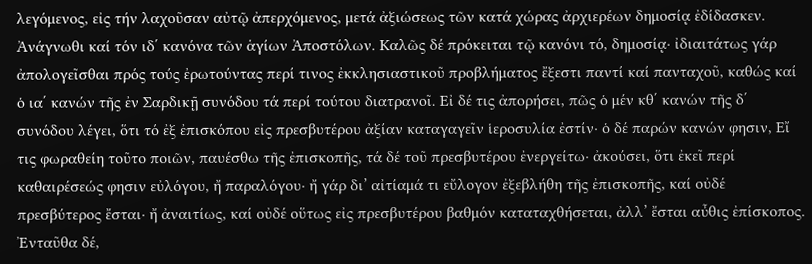λεγόμενος, εἰς τήν λαχοῦσαν αὐτῷ ἀπερχόμενος, μετά ἀξιώσεως τῶν κατά χώρας ἀρχιερέων δημοσίᾳ ἐδίδασκεν. Ἀνάγνωθι καί τόν ιδ΄ κανόνα τῶν ἁγίων Ἀποστόλων. Καλῶς δέ πρόκειται τῷ κανόνι τό, δημοσίᾳ· ἰδιαιτάτως γάρ ἀπολογεῖσθαι πρός τούς ἐρωτούντας περί τινος ἐκκλησιαστικοῦ προβλήματος ἔξεστι παντί καί πανταχοῦ, καθώς καί ὁ ια΄ κανών τῆς ἐν Σαρδικῇ συνόδου τά περί τούτου διατρανοῖ. Εἰ δέ τις ἀπορήσει, πῶς ὁ μέν κθ΄ κανών τῆς δ΄ συνόδου λέγει, ὅτι τό ἐξ ἐπισκόπου εἰς πρεσβυτέρου ἀξίαν καταγαγεῖν ἱεροσυλία ἐστίν· ὁ δέ παρών κανών φησιν, Εἴ τις φωραθείη τοῦτο ποιῶν, παυέσθω τῆς ἐπισκοπῆς, τά δέ τοῦ πρεσβυτέρου ἐνεργείτω· ἀκούσει, ὅτι ἐκεῖ περί καθαιρέσεώς φησιν εὐλόγου, ἤ παραλόγου· ἤ γάρ δι’ αἰτίαμά τι εὔλογον ἐξεβλήθη τῆς ἐπισκοπῆς, καί οὐδέ πρεσβύτερος ἔσται· ἤ ἀναιτίως, καί οὐδέ οὕτως εἰς πρεσβυτέρου βαθμόν καταταχθήσεται, ἀλλ’ ἔσται αὖθις ἐπίσκοπος. Ἐνταῦθα δέ,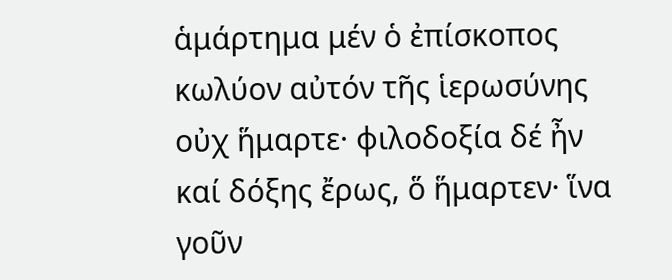ἁμάρτημα μέν ὁ ἐπίσκοπος κωλύον αὐτόν τῆς ἱερωσύνης οὐχ ἥμαρτε· φιλοδοξία δέ ἦν καί δόξης ἔρως, ὅ ἥμαρτεν· ἵνα γοῦν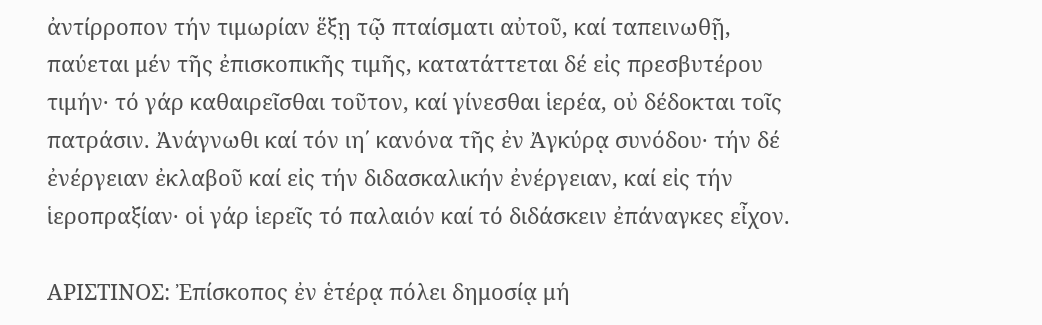ἀντίρροπον τήν τιμωρίαν ἕξῃ τῷ πταίσματι αὐτοῦ, καί ταπεινωθῇ, παύεται μέν τῆς ἐπισκοπικῆς τιμῆς, κατατάττεται δέ εἰς πρεσβυτέρου τιμήν· τό γάρ καθαιρεῖσθαι τοῦτον, καί γίνεσθαι ἱερέα, οὐ δέδοκται τοῖς πατράσιν. Ἀνάγνωθι καί τόν ιη΄ κανόνα τῆς ἐν Ἀγκύρᾳ συνόδου· τήν δέ ἐνέργειαν ἐκλαβοῦ καί εἰς τήν διδασκαλικήν ἐνέργειαν, καί εἰς τήν ἱεροπραξίαν· οἱ γάρ ἱερεῖς τό παλαιόν καί τό διδάσκειν ἐπάναγκες εἶχον.

ΑΡΙΣΤΙΝΟΣ: Ἐπίσκοπος ἐν ἑτέρᾳ πόλει δημοσίᾳ μή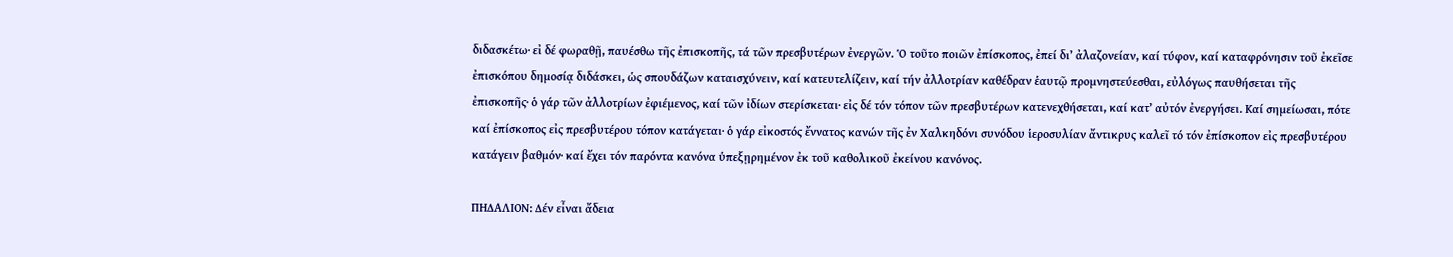διδασκέτω· εἰ δέ φωραθῇ, παυέσθω τῆς ἐπισκοπῆς, τά τῶν πρεσβυτέρων ἐνεργῶν. Ὁ τοῦτο ποιῶν ἐπίσκοπος, ἐπεί δι’ ἀλαζονείαν, καί τύφον, καί καταφρόνησιν τοῦ ἐκεῖσε ἐπισκόπου δημοσίᾳ διδάσκει, ὡς σπουδάζων καταισχύνειν, καί κατευτελίζειν, καί τήν ἀλλοτρίαν καθέδραν ἑαυτῷ προμνηστεύεσθαι, εὐλόγως παυθήσεται τῆς ἐπισκοπῆς· ὁ γάρ τῶν ἀλλοτρίων ἐφιέμενος, καί τῶν ἰδίων στερίσκεται· εἰς δέ τόν τόπον τῶν πρεσβυτέρων κατενεχθήσεται, καί κατ’ αὐτόν ἐνεργήσει. Καί σημείωσαι, πότε καί ἐπίσκοπος εἰς πρεσβυτέρου τόπον κατάγεται· ὁ γάρ εἰκοστός ἔννατος κανών τῆς ἐν Χαλκηδόνι συνόδου ἱεροσυλίαν ἄντικρυς καλεῖ τό τόν ἐπίσκοπον εἰς πρεσβυτέρου κατάγειν βαθμόν· καί ἔχει τόν παρόντα κανόνα ὑπεξῃρημένον ἐκ τοῦ καθολικοῦ ἐκείνου κανόνος.

ΠΗΔΑΛΙΟΝ: Δέν εἶναι ἄδεια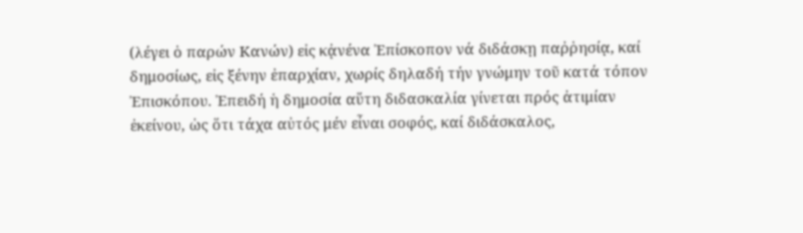(λέγει ὁ παρών Κανών) εἰς κᾀνένα Ἐπίσκοπον νά διδάσκῃ παῤῥησίᾳ, καί δημοσίως, εἰς ξένην ἐπαρχίαν, χωρίς δηλαδή τήν γνώμην τοῦ κατά τόπον Ἐπισκόπου. Ἐπειδή ἡ δημοσία αὕτη διδασκαλία γίνεται πρός ἀτιμίαν ἐκείνου, ὡς ὅτι τάχα αὐτός μέν εἶναι σοφός, καί διδάσκαλος,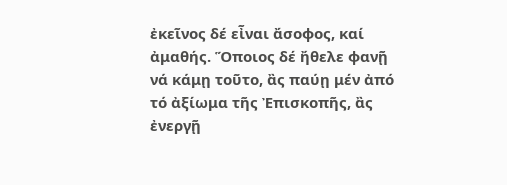ἐκεῖνος δέ εἶναι ἄσοφος, καί ἀμαθής. Ὅποιος δέ ἤθελε φανῇ νά κάμῃ τοῦτο, ἂς παύῃ μέν ἀπό τό ἀξίωμα τῆς Ἐπισκοπῆς, ἂς ἐνεργῇ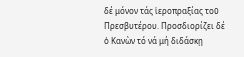δέ μόνον τάς ἱεροπραξίας τοῦ Πρεσβυτέρου. Προσδιορίζει δέ ὁ Κανὼν τό νά μή διδάσκῃ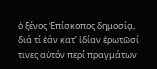ὁ ξένος Ἐπίσκοπος δημοσίᾳ, διά τί ἐάν κατ’ ἰδίαν ἐρωτῶσί τινες αὐτόν περί πραγμάτων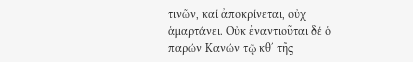τινῶν, καί ἀποκρίνεται, οὐχ ἁμαρτάνει. Οὐκ ἐναντιοῦται δέ ὁ παρών Κανών τῷ κθ΄ τῆς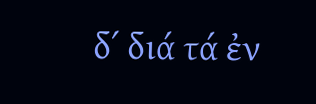δ΄ διά τά ἐν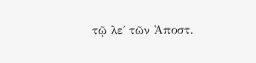τῷ λε΄ τῶν Ἀποστ.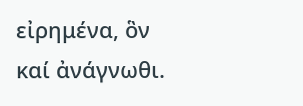εἰρημένα, ὃν καί ἀνάγνωθι.